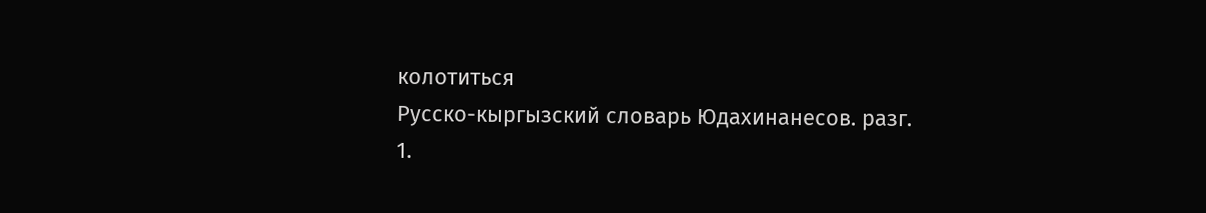колотиться
Русско-кыргызский словарь Юдахинанесов. разг.
1.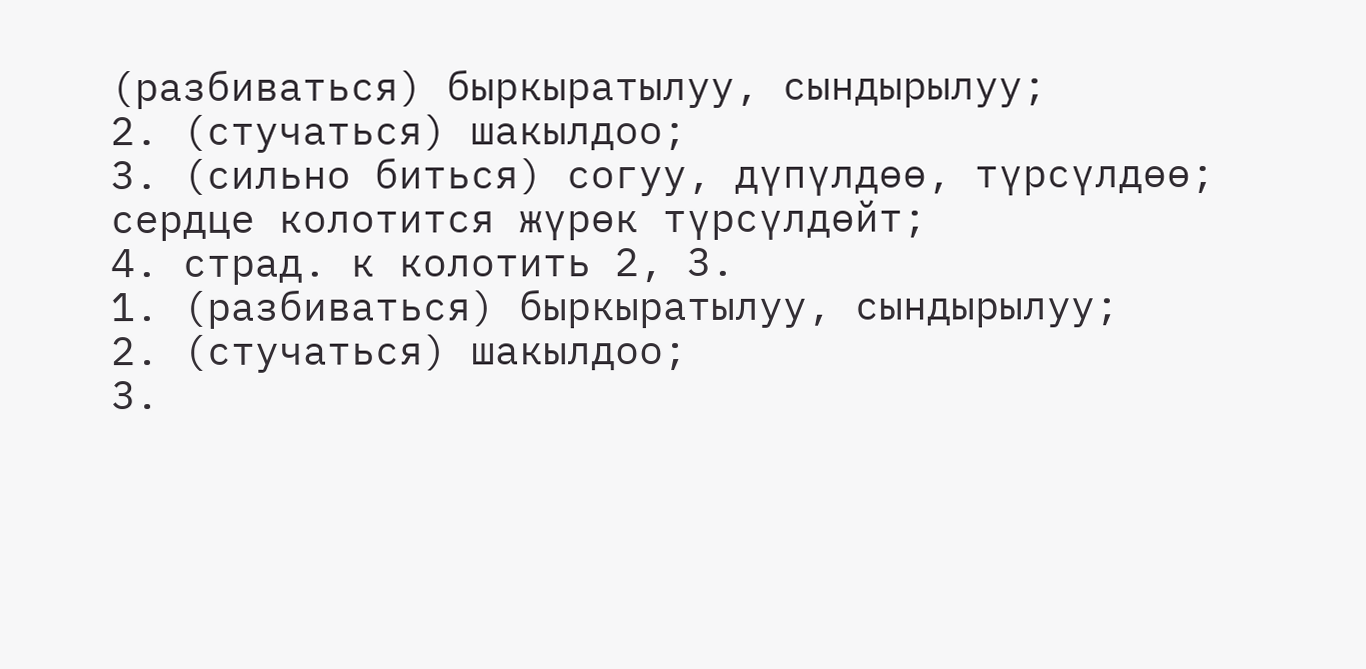(разбиваться) быркыратылуу, сындырылуу;
2. (стучаться) шакылдоо;
3. (сильно биться) согуу, дүпүлдөө, түрсүлдөө;
сердце колотится жүрөк түрсүлдөйт;
4. страд. к колотить 2, 3.
1. (разбиваться) быркыратылуу, сындырылуу;
2. (стучаться) шакылдоо;
3.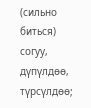(сильно биться) согуу, дүпүлдөө, түрсүлдөө;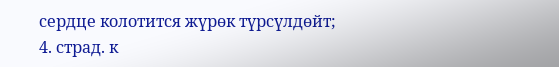сердце колотится жүрөк түрсүлдөйт;
4. страд. к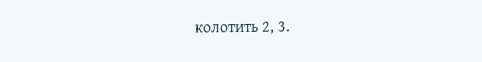колотить 2, 3.